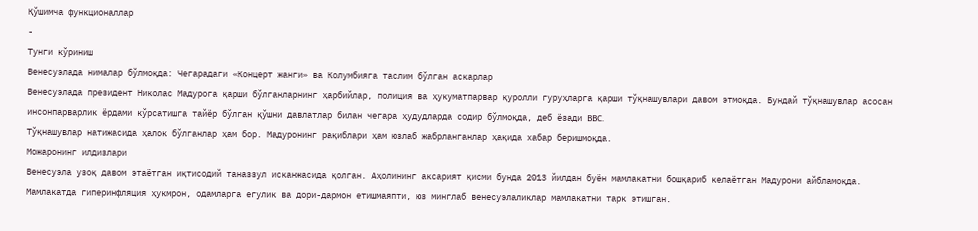Қўшимча функционаллар
-
Тунги кўриниш
Венесуэлада нималар бўлмоқда: Чегарадаги «Концерт жанги» ва Колумбияга таслим бўлган аскарлар
Венесуэлада президент Николас Мадурога қарши бўлганларнинг ҳарбийлар, полиция ва ҳукуматпарвар қуролли гуруҳларга қарши тўқнашувлари давом этмоқда. Бундай тўқнашувлар асосан инсонпарварлик ёрдами кўрсатишга тайёр бўлган қўшни давлатлар билан чегара ҳудудларда содир бўлмоқда, деб ёзади BBC.
Тўқнашувлар натижасида ҳалок бўлганлар ҳам бор. Мадуронинг рақиблари ҳам юзлаб жабрланганлар ҳақида хабар беришмоқда.
Можаронинг илдизлари
Венесуэла узоқ давом этаётган иқтисодий таназзул исканжасида қолган. Аҳолининг аксарият қисми бунда 2013 йилдан буён мамлакатни бошқариб келаётган Мадурони айбламоқда. Мамлакатда гиперинфляция ҳукмрон, одамларга егулик ва дори-дармон етишмаяпти, юз минглаб венесуэлаликлар мамлакатни тарк этишган.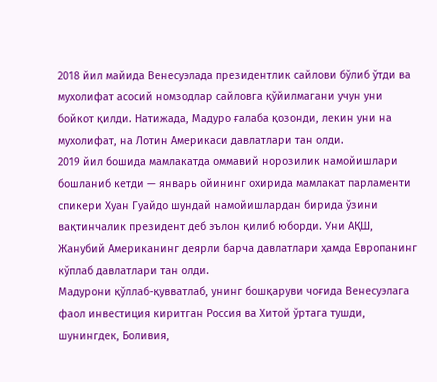2018 йил майида Венесуэлада президентлик сайлови бўлиб ўтди ва мухолифат асосий номзодлар сайловга қўйилмагани учун уни бойкот қилди. Натижада, Мадуро ғалаба қозонди, лекин уни на мухолифат, на Лотин Америкаси давлатлари тан олди.
2019 йил бошида мамлакатда оммавий норозилик намойишлари бошланиб кетди — январь ойининг охирида мамлакат парламенти спикери Хуан Гуайдо шундай намойишлардан бирида ўзини вақтинчалик президент деб эълон қилиб юборди. Уни АҚШ, Жанубий Американинг деярли барча давлатлари ҳамда Европанинг кўплаб давлатлари тан олди.
Мадурони қўллаб-қувватлаб, унинг бошқаруви чоғида Венесуэлага фаол инвестиция киритган Россия ва Хитой ўртага тушди, шунингдек, Боливия,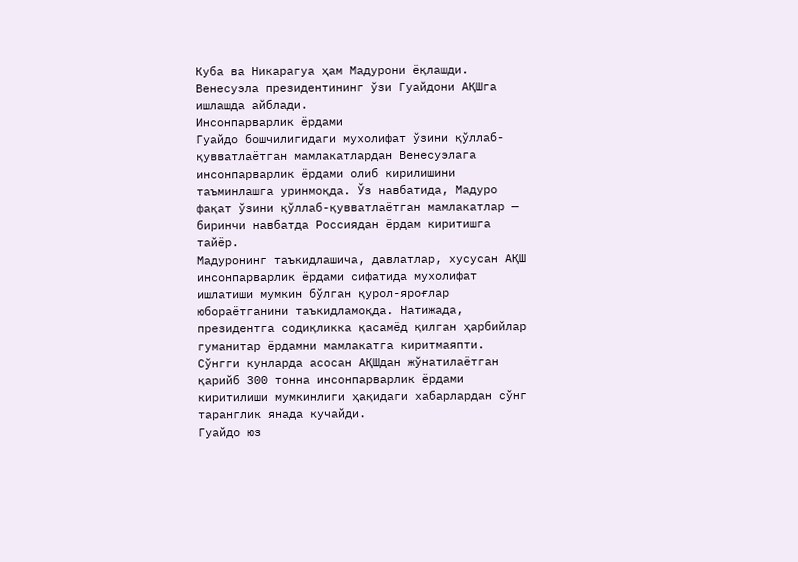Куба ва Никарагуа ҳам Мадурони ёқлашди. Венесуэла президентининг ўзи Гуайдони АҚШга ишлашда айблади.
Инсонпарварлик ёрдами
Гуайдо бошчилигидаги мухолифат ўзини қўллаб-қувватлаётган мамлакатлардан Венесуэлага инсонпарварлик ёрдами олиб кирилишини таъминлашга уринмоқда. Ўз навбатида, Мадуро фақат ўзини қўллаб-қувватлаётган мамлакатлар — биринчи навбатда Россиядан ёрдам киритишга тайёр.
Мадуронинг таъкидлашича, давлатлар, хусусан АҚШ инсонпарварлик ёрдами сифатида мухолифат ишлатиши мумкин бўлган қурол-яроғлар юбораётганини таъкидламоқда. Натижада, президентга содиқликка қасамёд қилган ҳарбийлар гуманитар ёрдамни мамлакатга киритмаяпти.
Сўнгги кунларда асосан АҚШдан жўнатилаётган қарийб 300 тонна инсонпарварлик ёрдами киритилиши мумкинлиги ҳақидаги хабарлардан сўнг таранглик янада кучайди.
Гуайдо юз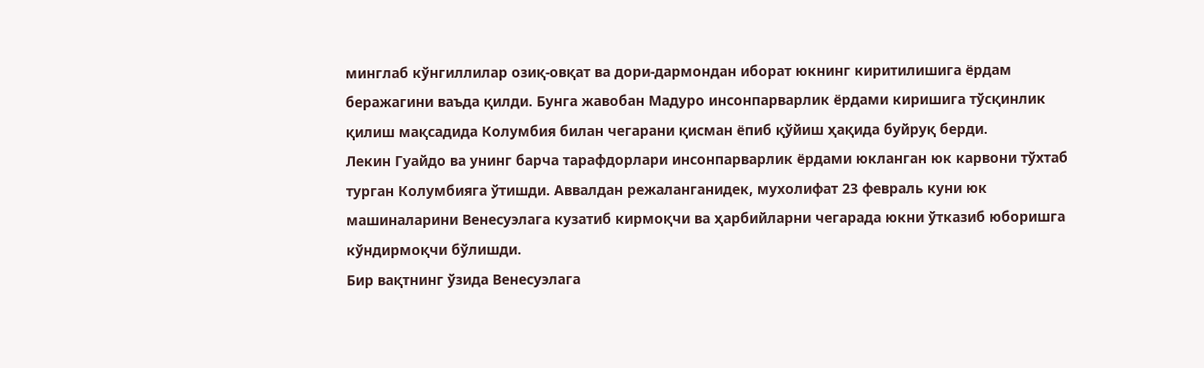минглаб кўнгиллилар озиқ-овқат ва дори-дармондан иборат юкнинг киритилишига ёрдам беражагини ваъда қилди. Бунга жавобан Мадуро инсонпарварлик ёрдами киришига тўсқинлик қилиш мақсадида Колумбия билан чегарани қисман ёпиб қўйиш ҳақида буйруқ берди.
Лекин Гуайдо ва унинг барча тарафдорлари инсонпарварлик ёрдами юкланган юк карвони тўхтаб турган Колумбияга ўтишди. Аввалдан режаланганидек, мухолифат 23 февраль куни юк машиналарини Венесуэлага кузатиб кирмоқчи ва ҳарбийларни чегарада юкни ўтказиб юборишга кўндирмоқчи бўлишди.
Бир вақтнинг ўзида Венесуэлага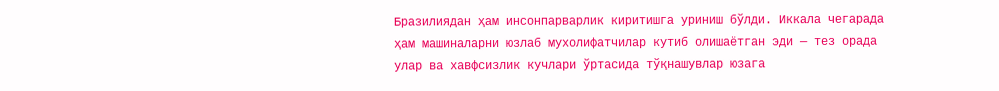Бразилиядан ҳам инсонпарварлик киритишга уриниш бўлди. Иккала чегарада ҳам машиналарни юзлаб мухолифатчилар кутиб олишаётган эди — тез орада улар ва хавфсизлик кучлари ўртасида тўқнашувлар юзага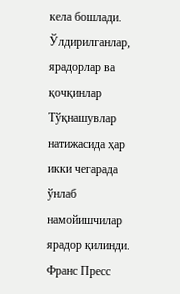кела бошлади.
Ўлдирилганлар, ярадорлар ва қочқинлар
Тўқнашувлар натижасида ҳар икки чегарада ўнлаб намойишчилар ярадор қилинди. Франс Пресс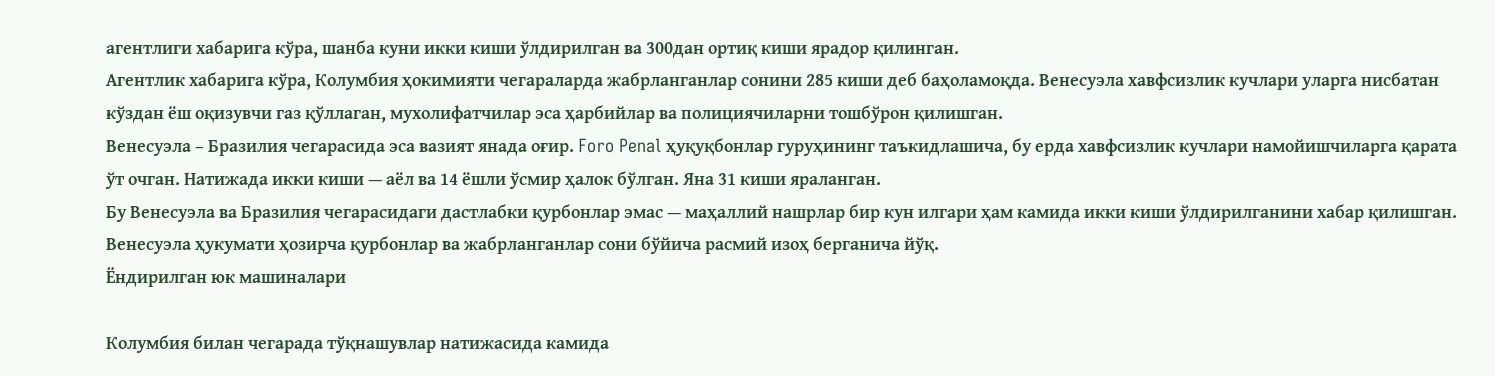агентлиги хабарига кўра, шанба куни икки киши ўлдирилган ва 300дан ортиқ киши ярадор қилинган.
Агентлик хабарига кўра, Колумбия ҳокимияти чегараларда жабрланганлар сонини 285 киши деб баҳоламоқда. Венесуэла хавфсизлик кучлари уларга нисбатан кўздан ёш оқизувчи газ қўллаган, мухолифатчилар эса ҳарбийлар ва полициячиларни тошбўрон қилишган.
Венесуэла – Бразилия чегарасида эса вазият янада оғир. Foro Penal ҳуқуқбонлар гуруҳининг таъкидлашича, бу ерда хавфсизлик кучлари намойишчиларга қарата ўт очган. Натижада икки киши — аёл ва 14 ёшли ўсмир ҳалок бўлган. Яна 31 киши яраланган.
Бу Венесуэла ва Бразилия чегарасидаги дастлабки қурбонлар эмас — маҳаллий нашрлар бир кун илгари ҳам камида икки киши ўлдирилганини хабар қилишган.
Венесуэла ҳукумати ҳозирча қурбонлар ва жабрланганлар сони бўйича расмий изоҳ берганича йўқ.
Ёндирилган юк машиналари

Колумбия билан чегарада тўқнашувлар натижасида камида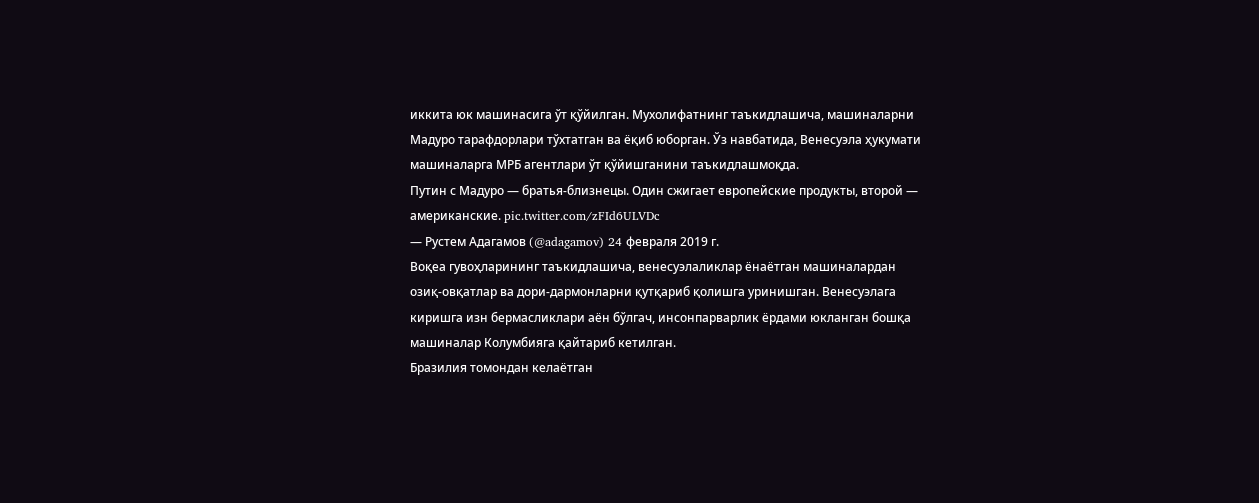иккита юк машинасига ўт қўйилган. Мухолифатнинг таъкидлашича, машиналарни Мадуро тарафдорлари тўхтатган ва ёқиб юборган. Ўз навбатида, Венесуэла ҳукумати машиналарга МРБ агентлари ўт қўйишганини таъкидлашмоқда.
Путин с Мадуро — братья-близнецы. Один сжигает европейские продукты, второй — американские. pic.twitter.com/zFId6ULVDc
— Рустем Адагамов (@adagamov) 24 февраля 2019 г.
Воқеа гувоҳларининг таъкидлашича, венесуэлаликлар ёнаётган машиналардан озиқ-овқатлар ва дори-дармонларни қутқариб қолишга уринишган. Венесуэлага киришга изн бермасликлари аён бўлгач, инсонпарварлик ёрдами юкланган бошқа машиналар Колумбияга қайтариб кетилган.
Бразилия томондан келаётган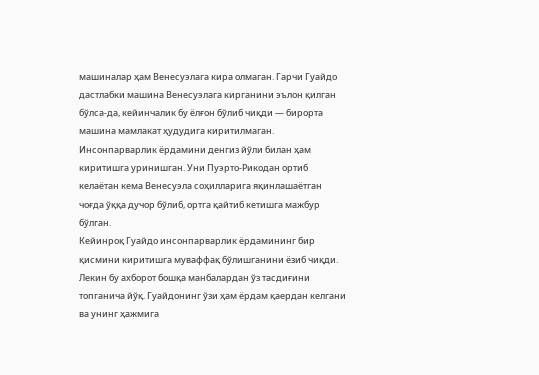машиналар ҳам Венесуэлага кира олмаган. Гарчи Гуайдо дастлабки машина Венесуэлага кирганини эълон қилган бўлса-да, кейинчалик бу ёлғон бўлиб чиқди — бирорта машина мамлакат ҳудудига киритилмаган.
Инсонпарварлик ёрдамини денгиз йўли билан ҳам киритишга уринишган. Уни Пуэрто-Рикодан ортиб келаётан кема Венесуэла соҳилларига яқинлашаётган чоғда ўққа дучор бўлиб, ортга қайтиб кетишга мажбур бўлган.
Кейинроқ Гуайдо инсонпарварлик ёрдамининг бир қисмини киритишга муваффақ бўлишганини ёзиб чиқди. Лекин бу ахборот бошқа манбалардан ўз тасдиғини топганича йўқ. Гуайдонинг ўзи ҳам ёрдам қаердан келгани ва унинг ҳажмига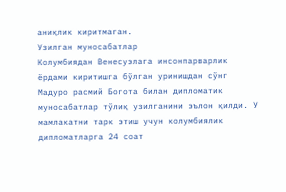аниқлик киритмаган.
Узилган муносабатлар
Колумбиядан Венесуэлага инсонпарварлик ёрдами киритишга бўлган уринишдан сўнг Мадуро расмий Богота билан дипломатик муносабатлар тўлиқ узилганини эълон қилди. У мамлакатни тарк этиш учун колумбиялик дипломатларга 24 соат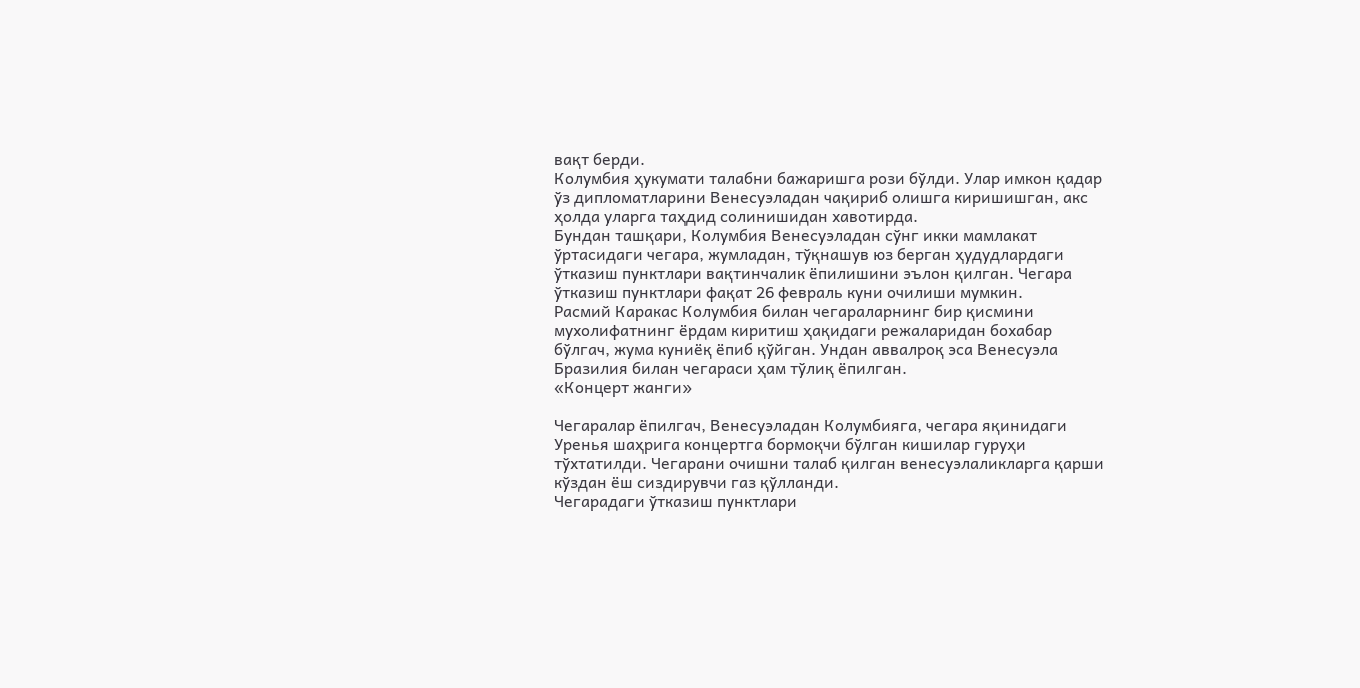вақт берди.
Колумбия ҳукумати талабни бажаришга рози бўлди. Улар имкон қадар ўз дипломатларини Венесуэладан чақириб олишга киришишган, акс ҳолда уларга таҳдид солинишидан хавотирда.
Бундан ташқари, Колумбия Венесуэладан сўнг икки мамлакат ўртасидаги чегара, жумладан, тўқнашув юз берган ҳудудлардаги ўтказиш пунктлари вақтинчалик ёпилишини эълон қилган. Чегара ўтказиш пунктлари фақат 26 февраль куни очилиши мумкин.
Расмий Каракас Колумбия билан чегараларнинг бир қисмини мухолифатнинг ёрдам киритиш ҳақидаги режаларидан бохабар бўлгач, жума куниёқ ёпиб қўйган. Ундан аввалроқ эса Венесуэла Бразилия билан чегараси ҳам тўлиқ ёпилган.
«Концерт жанги»

Чегаралар ёпилгач, Венесуэладан Колумбияга, чегара яқинидаги Уренья шаҳрига концертга бормоқчи бўлган кишилар гуруҳи тўхтатилди. Чегарани очишни талаб қилган венесуэлаликларга қарши кўздан ёш сиздирувчи газ қўлланди.
Чегарадаги ўтказиш пунктлари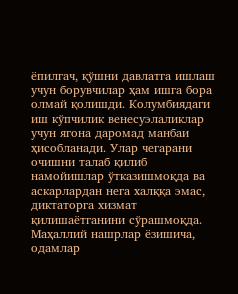ёпилгач, қўшни давлатга ишлаш учун борувчилар ҳам ишга бора олмай қолишди. Колумбиядаги иш кўпчилик венесуэлаликлар учун ягона даромад манбаи ҳисобланади. Улар чегарани очишни талаб қилиб намойишлар ўтказишмоқда ва аскарлардан нега халққа эмас, диктаторга хизмат қилишаётганини сўрашмоқда.
Маҳаллий нашрлар ёзишича, одамлар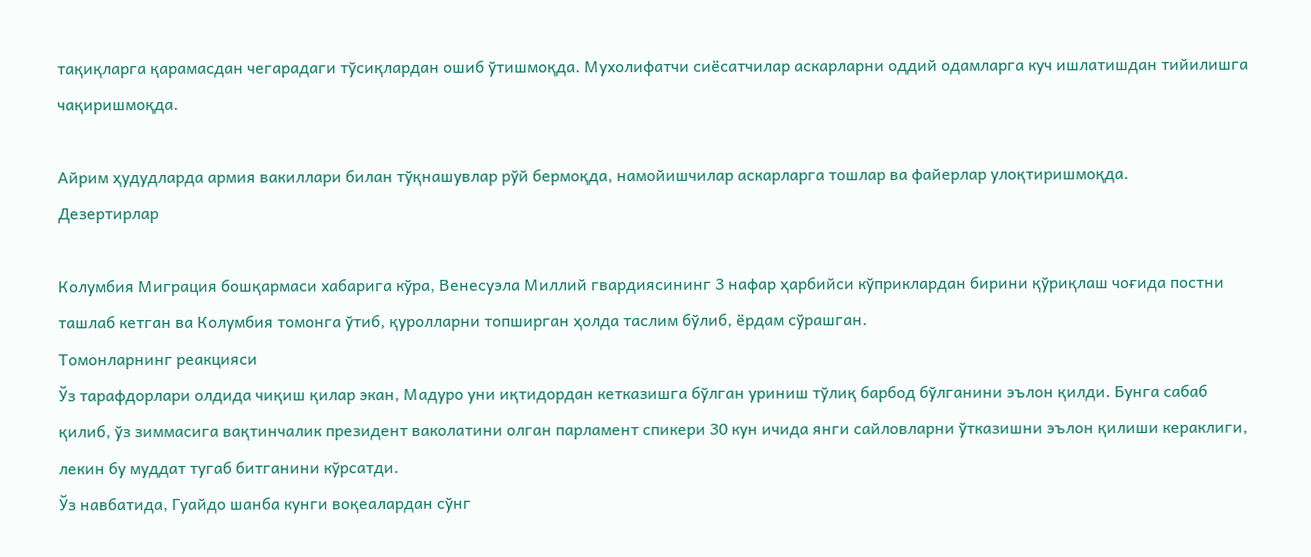тақиқларга қарамасдан чегарадаги тўсиқлардан ошиб ўтишмоқда. Мухолифатчи сиёсатчилар аскарларни оддий одамларга куч ишлатишдан тийилишга чақиришмоқда.

Айрим ҳудудларда армия вакиллари билан тўқнашувлар рўй бермоқда, намойишчилар аскарларга тошлар ва файерлар улоқтиришмоқда.
Дезертирлар

Колумбия Миграция бошқармаси хабарига кўра, Венесуэла Миллий гвардиясининг 3 нафар ҳарбийси кўприклардан бирини қўриқлаш чоғида постни ташлаб кетган ва Колумбия томонга ўтиб, қуролларни топширган ҳолда таслим бўлиб, ёрдам сўрашган.
Томонларнинг реакцияси
Ўз тарафдорлари олдида чиқиш қилар экан, Мадуро уни иқтидордан кетказишга бўлган уриниш тўлиқ барбод бўлганини эълон қилди. Бунга сабаб қилиб, ўз зиммасига вақтинчалик президент ваколатини олган парламент спикери 30 кун ичида янги сайловларни ўтказишни эълон қилиши кераклиги, лекин бу муддат тугаб битганини кўрсатди.
Ўз навбатида, Гуайдо шанба кунги воқеалардан сўнг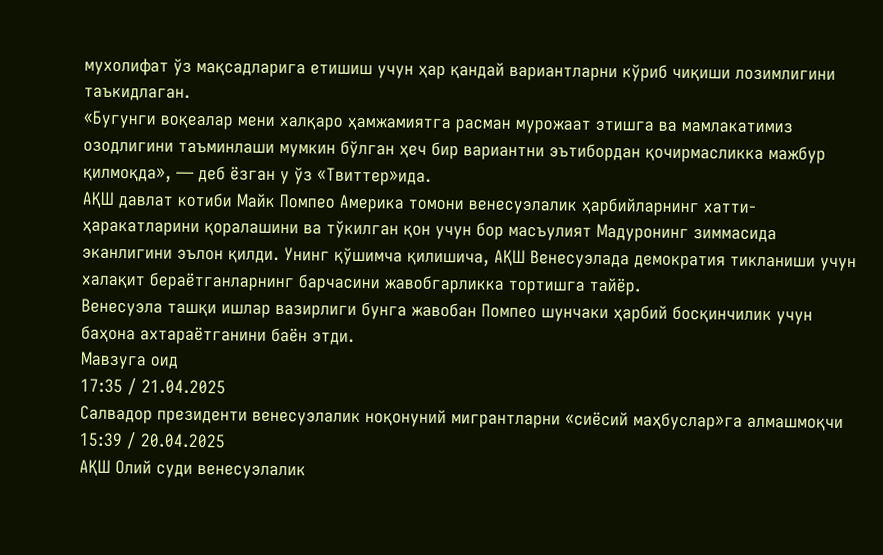мухолифат ўз мақсадларига етишиш учун ҳар қандай вариантларни кўриб чиқиши лозимлигини таъкидлаган.
«Бугунги воқеалар мени халқаро ҳамжамиятга расман мурожаат этишга ва мамлакатимиз озодлигини таъминлаши мумкин бўлган ҳеч бир вариантни эътибордан қочирмасликка мажбур қилмоқда», — деб ёзган у ўз «Твиттер»ида.
АҚШ давлат котиби Майк Помпео Америка томони венесуэлалик ҳарбийларнинг хатти-ҳаракатларини қоралашини ва тўкилган қон учун бор масъулият Мадуронинг зиммасида эканлигини эълон қилди. Унинг қўшимча қилишича, АҚШ Венесуэлада демократия тикланиши учун халақит бераётганларнинг барчасини жавобгарликка тортишга тайёр.
Венесуэла ташқи ишлар вазирлиги бунга жавобан Помпео шунчаки ҳарбий босқинчилик учун баҳона ахтараётганини баён этди.
Мавзуга оид
17:35 / 21.04.2025
Салвадор президенти венесуэлалик ноқонуний мигрантларни «сиёсий маҳбуслар»га алмашмоқчи
15:39 / 20.04.2025
АҚШ Олий суди венесуэлалик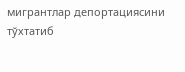мигрантлар депортациясини тўхтатиб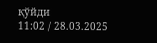қўйди
11:02 / 28.03.2025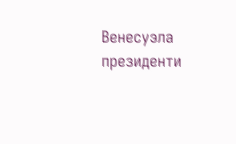Венесуэла президенти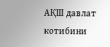АҚШ давлат котибини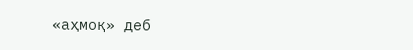«аҳмоқ» деб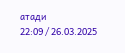атади
22:09 / 26.03.2025